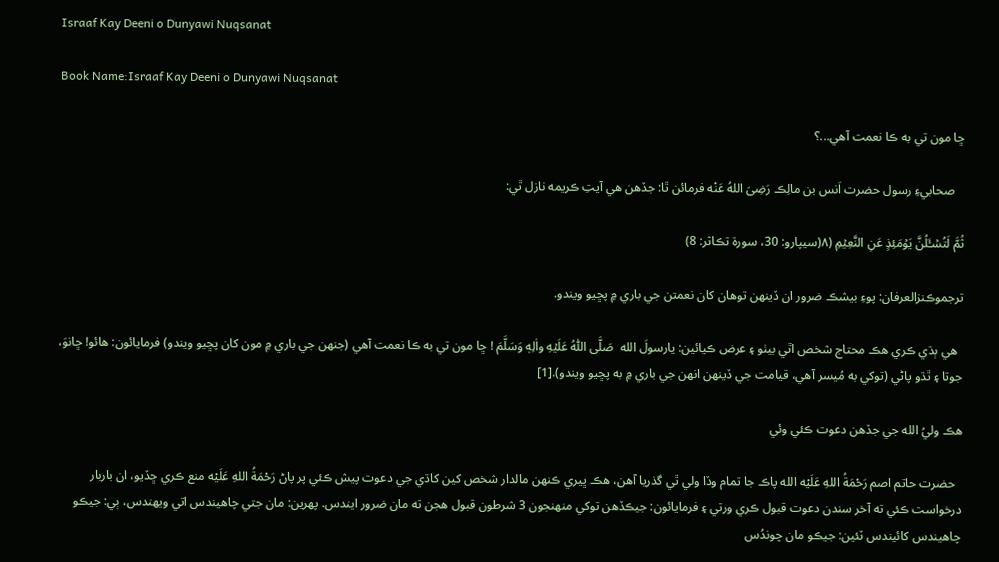Israaf Kay Deeni o Dunyawi Nuqsanat

Book Name:Israaf Kay Deeni o Dunyawi Nuqsanat

ڇا مون تي به ڪا نعمت آهي...؟

   صحابيءِ رسول حضرت اَنس بن مالِڪ رَضِىَ اللهُ عَنْه فرمائن ٿا: جڏهن هي آيتِ ڪريمه نازل ٿي:

ثُمَّ لَتُسۡـَٔلُنَّ یَوۡمَئِذٍ عَنِ النَّعِیۡمِ (۸(سيپارو: 30، سورة تڪاثر: 8)

ترجموڪنزالعرفان: پوءِ بيشڪ ضرور ان ڏينهن توهان کان نعمتن جي باري ۾ پڇيو ويندو.

  هي ٻڌي ڪري هڪ محتاج شخص اٿي بيٺو ۽ عرض ڪيائين: يارسولَ الله  صَلَّى اللّٰهُ عَلَيۡهِ واٰلِهٖ وَسَلَّمَ ! ڇا مون تي به ڪا نعمت آهي (جنهن جي باري ۾ مون کان پڇيو ويندو) فرمايائون: هائو! ڇانوَ، جوتا ۽ ٿڌو پاڻي (توکي به مُيسر آهي، قيامت جي ڏينهن انهن جي باري ۾ به پڇيو ويندو).[1]

هڪ وليُ الله جي جڏهن دعوت ڪئي وئي

  حضرت حاتم اصم رَحْمَةُ اللهِ عَلَيْه الله پاڪ جا تمام وڏا ولي ٿي گذريا آهن، هڪ ڀيري ڪنهن مالدار شخص کين کاڌي جي دعوت پيش ڪئي پر پاڻ رَحْمَةُ اللهِ عَلَيْه منع ڪري ڇڏيو، ان باربار درخواست ڪئي ته آخر سندن دعوت قبول ڪري ورتي ۽ فرمايائون: جيڪڏهن توکي منهنجون 3 شرطون قبول هجن ته مان ضرور ايندس. پهرين: مان جتي چاهيندس اتي ويهندس، ٻي: جيڪو چاهيندس کائيندس ٽئين: جيڪو مان چوندُس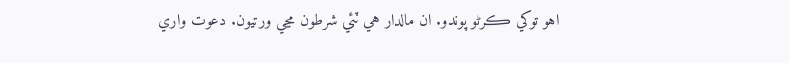اهو توکي ڪرڻو پوندو. ان مالدار هي ٽئي شرطون مڃي ورتيون. دعوت واري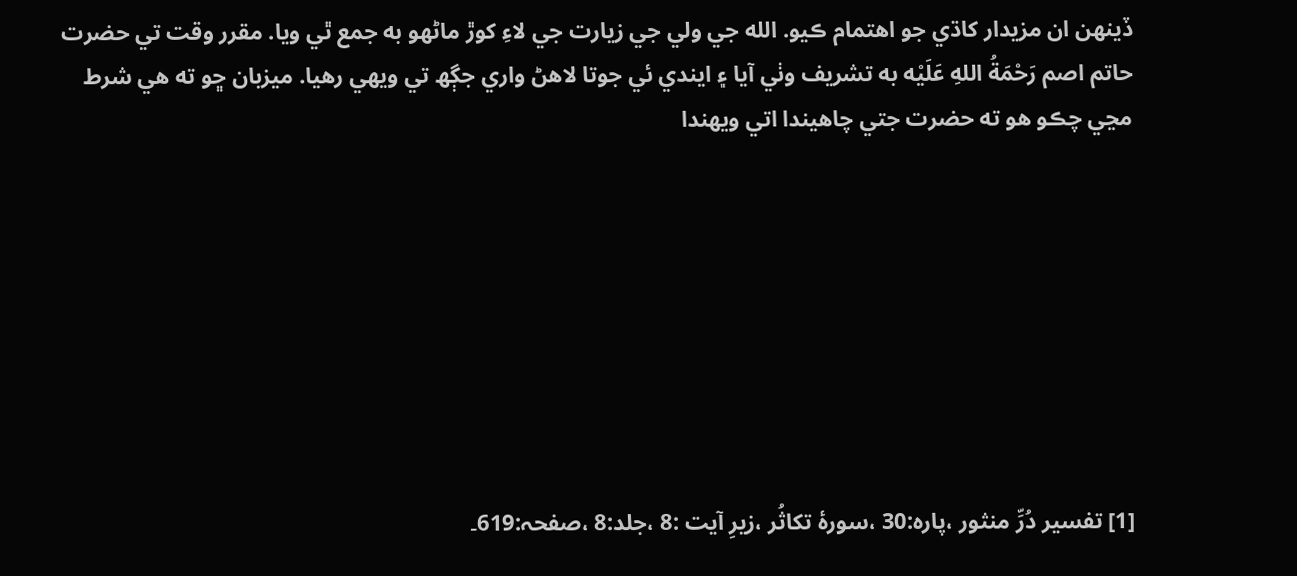ڏينهن ان مزيدار کاڌي جو اهتمام ڪيو. الله جي ولي جي زيارت جي لاءِ کوڙ ماڻهو به جمع ٿي ويا. مقرر وقت تي حضرت حاتم اصم رَحْمَةُ اللهِ عَلَيْه به تشريف وٺي آيا ۽ ايندي ئي جوتا لاهڻ واري جڳھ تي ويهي رهيا. ميزبان ڇو ته هي شرط مڃي چڪو هو ته حضرت جتي چاهيندا اتي ويهندا








[1] تفسیر دُرِّ منثور ،پارہ:30 ،سورۂ تکاثُر ،زیرِ آیت :8 ،جلد:8 ،صفحہ:619۔